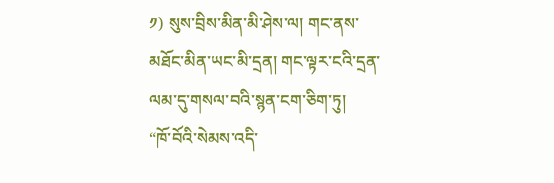༡) སུས་བྲིས་མིན་མི་ཤེས་ལ། གང་ནས་མཐོང་མིན་ཡང་མི་དྲན། གང་ལྟར་ངའི་དྲན་ལམ་དུ་གསལ་བའི་སྙན་ངག་ཅིག་ཏུ།
“ཁོ་བོའི་སེམས་འདི་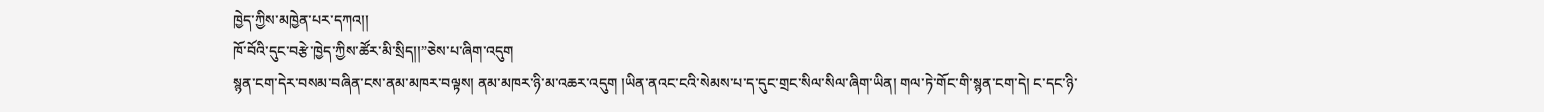ཁྱེད་ཀྱིས་མཁྱེན་པར་དཀའ།།
ཁོ་བོའི་དུང་བརྩེ་ཁྱེད་ཀྱིས་ཚོར་མི་སྲིད།།”ཅེས་པ་ཞིག་འདུག
སྙན་ངག་དེར་བསམ་བཞིན་ངས་ནམ་མཁར་བལྟས། ནམ་མཁར་ཉི་མ་འཆར་འདུག །ཡིན་ནའང་ངའི་སེམས་པ་ད་དུང་གྲང་སིལ་སིལ་ཞིག་ཡིན། གལ་ཏེ་གོང་གི་སྙན་ངག་དེ། ང་དང་ཉི་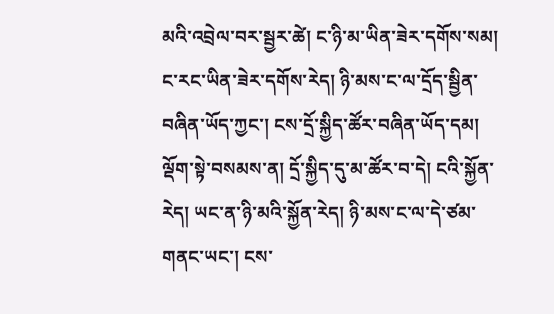མའི་འབྲེལ་བར་སྦྱར་ཚེ། ང་ཉི་མ་ཡིན་ཟེར་དགོས་སམ། ང་རང་ཡིན་ཟེར་དགོས་རེད། ཉི་མས་ང་ལ་དྲོད་སྦྱིན་བཞིན་ཡོད་ཀྱང་། ངས་དྲོ་སྐྱིད་ཚོར་བཞིན་ཡོད་དམ། ལྡོག་སྟེ་བསམས་ན། དྲོ་སྐྱིད་དུ་མ་ཚོར་བ་དེ། ངའི་སྐྱོན་རེད། ཡང་ན་ཉི་མའི་སྐྱོན་རེད། ཉི་མས་ང་ལ་དེ་ཙམ་གནང་ཡང་། ངས་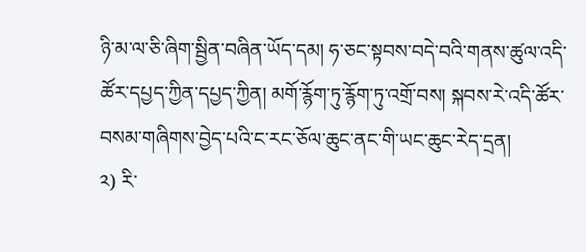ཉི་མ་ལ་ཅི་ཞིག་སྦྱིན་བཞིན་ཡོད་དམ། ཧ་ཅང་སྟབས་བདེ་བའི་གནས་ཚུལ་འདི་ཚོར་དཔྱད་ཀྱིན་དཔྱད་ཀྱིན། མགོ་རྙོག་ཏུ་རྙོག་ཏུ་འགྲོ་བས། སྐབས་རེ་འདི་ཚོར་བསམ་གཞིགས་བྱེད་པའི་ང་རང་ཅོལ་ཆུང་ནང་གི་ཡང་ཆུང་རེད་དྲན།
༢) རི་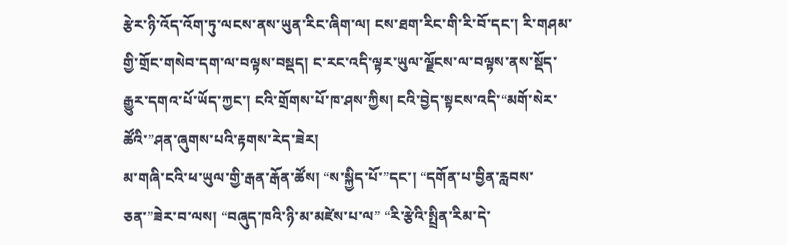རྩེར་ཉི་འོད་འོག་ཏུ་ལངས་ནས་ཡུན་རིང་ཞིག་ལ། ངས་ཐག་རིང་གི་རི་བོ་དང་། རི་གཤམ་གྱི་གྲོང་གསེབ་དག་ལ་བལྟས་བསྡད། ང་རང་འདི་ལྟར་ཡུལ་ལྗོངས་ལ་བལྟས་ནས་སྡོད་རྒྱུར་དགའ་པོ་ཡོད་ཀྱང་། ངའི་གྲོགས་པོ་ཁ་ཤས་ཀྱིས། ངའི་བྱེད་སྟངས་འདི་“མགོ་སེར་ཚོའི་”ཤན་ཞུགས་པའི་རྟགས་རེད་ཟེར།
མ་གཞི་ངའི་ཕ་ཡུལ་གྱི་རྒན་རྒོན་ཚོས། “ས་སྐྱིད་པོ་”དང་། “དགོན་པ་བྱིན་རླབས་ཅན་”ཟེར་བ་ལས། “བཞུད་ཁའི་ཉི་མ་མཛེས་པ་ལ” “རི་རྩེའི་སྤྲིན་རིམ་དེ་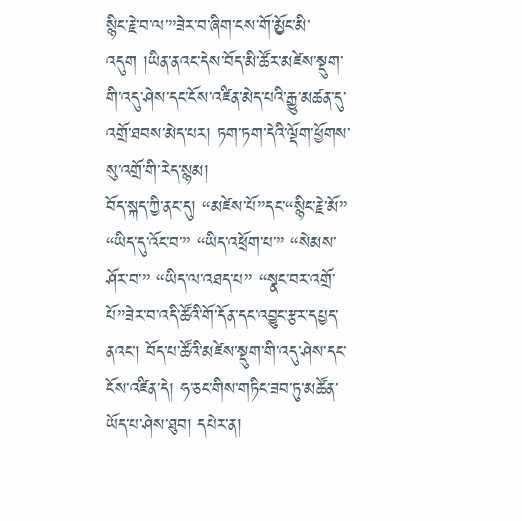སྙིང་རྗེ་བ་ལ་”ཟེར་བ་ཞིག་ངས་གོ་མྱོང་མི་འདུག །ཡིན་ནའང་དེས་བོད་མི་ཚོར་མཛེས་སྡུག་གི་འདུ་ཤེས་དང་ངོས་འཛིན་མེད་པའི་རྒྱུ་མཚན་དུ་འགྲོ་ཐབས་མེད་པར། ཏག་ཏག་དེའི་ལྡོག་ཕྱོགས་སུ་འགྲོ་གི་རེད་སྙམ།
བོད་སྐད་ཀྱི་ནང་དུ། “མཛེས་པོ”དང་“སྙིང་རྗེ་མོ” “ཡིད་དུ་འོང་བ་” “ཡིད་འཕྲོག་པ་” “སེམས་ཤོར་བ་” “ཡིད་ལ་འཐད་པ” “སྣང་བར་འགྲོ་པོ”ཟེར་བ་འདི་ཚོའི་གོ་དོན་དང་འབྱུང་རྩར་དཔྱད་ནའང་། བོད་པ་ཚོའི་མཛེས་སྡུག་གི་འདུ་ཤེས་དང་ངོས་འཛིན་དེ། ཧ་ཅང་གིས་གཏིང་ཟབ་ཏུ་མཚོན་ཡོད་པ་ཤེས་ཐུབ། དཔེར་ན།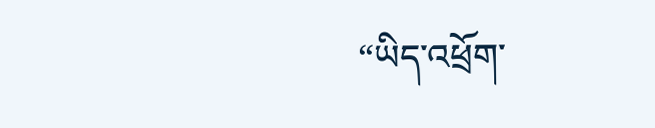“ཡིད་འཕྲོག་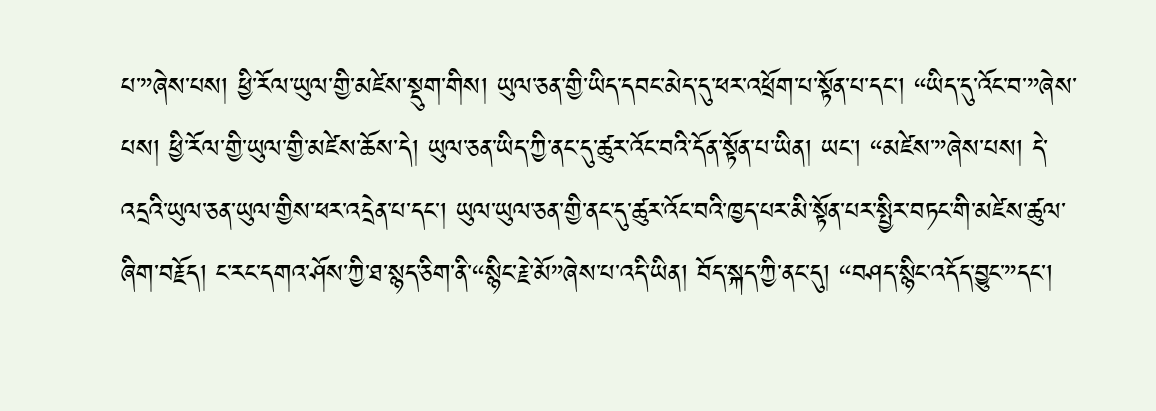པ་”ཞེས་པས། ཕྱི་རོལ་ཡུལ་གྱི་མཛེས་སྡུག་གིས། ཡུལ་ཅན་གྱི་ཡིད་དབང་མེད་དུ་ཕར་འཕྲོག་པ་སྟོན་པ་དང་། “ཡིད་དུ་འོང་བ་”ཞེས་པས། ཕྱི་རོལ་གྱི་ཡུལ་གྱི་མཛེས་ཆོས་དེ། ཡུལ་ཅན་ཡིད་ཀྱི་ནང་དུ་ཚུར་འོང་བའི་དོན་སྟོན་པ་ཡིན། ཡང་། “མཛེས་”ཞེས་པས། དེ་འདྲའི་ཡུལ་ཅན་ཡུལ་གྱིས་ཕར་འདྲེན་པ་དང་། ཡུལ་ཡུལ་ཅན་གྱི་ནང་དུ་ཚུར་འོང་བའི་ཁྱད་པར་མི་སྟོན་པར་སྤྱིར་བཏང་གི་མཛེས་ཚུལ་ཞིག་བརྗོད། ང་རང་དགའ་ཤོས་ཀྱི་ཐ་སྙད་ཅིག་ནི་“སྙིང་རྗེ་མོ”ཞེས་པ་འདི་ཡིན། བོད་སྐད་ཀྱི་ནང་དུ། “བཤད་སྙིང་འདོད་བྱུང་”དང་།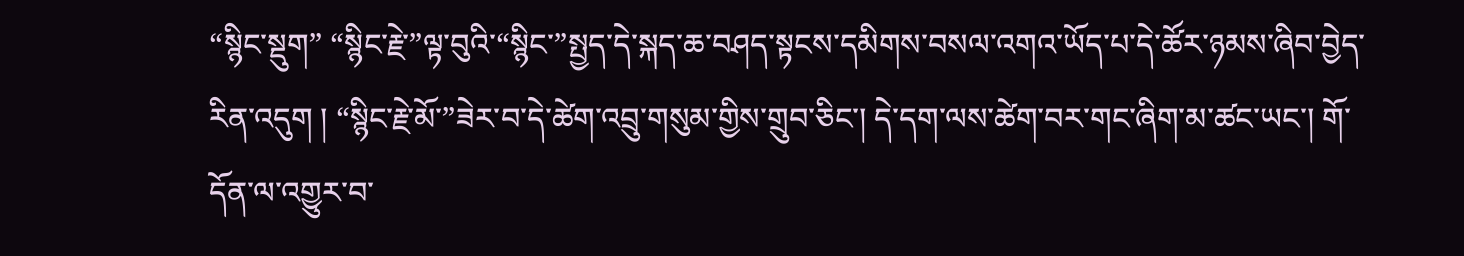“སྙིང་སྡུག” “སྙིང་རྗེ་”ལྟ་བུའི་“སྙིང་”སྤྱད་དེ་སྐད་ཆ་བཤད་སྟངས་དམིགས་བསལ་འགའ་ཡོད་པ་དེ་ཚོར་ཉམས་ཞིབ་བྱེད་རིན་འདུག ། “སྙིང་རྗེ་མོ་”ཟེར་བ་དེ་ཚེག་འབྲུ་གསུམ་གྱིས་གྲུབ་ཅིང་། དེ་དག་ལས་ཚེག་བར་གང་ཞིག་མ་ཚང་ཡང་། གོ་དོན་ལ་འགྱུར་བ་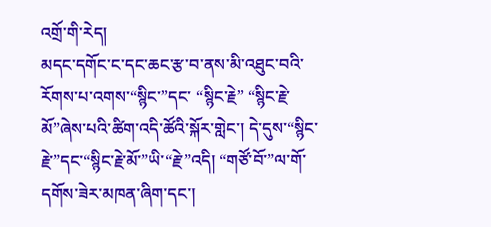འགྲོ་གི་རེད།
མདང་དགོང་ང་དང་ཆང་རྩ་བ་ནས་མི་འཐུང་བའི་རོགས་པ་འགས་“སྙིང་”དང་ “སྙིང་རྗེ” “སྙིང་རྗེ་མོ”ཞེས་པའི་ཚིག་འདི་ཚོའི་སྐོར་གླེང་། དེ་དུས་“སྙིང་རྗེ་”དང་“སྙིང་རྗེ་མོ་”ཡི་“རྗེ་”འདི། “གཙོ་བོ་”ལ་གོ་དགོས་ཟེར་མཁན་ཞིག་དང་།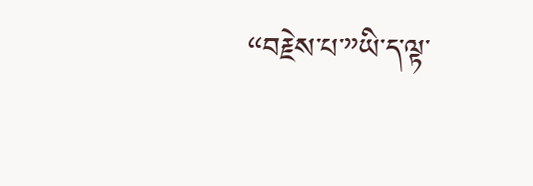“བརྗེས་པ་”ཡི་ད་ལྟ་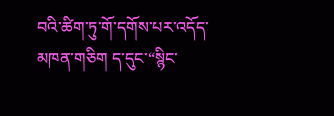བའི་ཚིག་ཏུ་གོ་དགོས་པར་འདོད་མཁན་གཅིག ད་དུང་“སྙིང་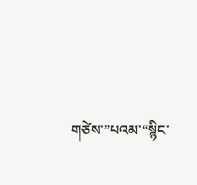གཙེས་”པའམ་“སྙིང་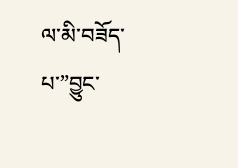ལ་མི་བཟོད་པ་”བྱུང་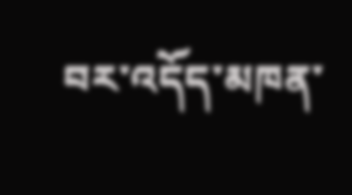བར་འདོད་མཁན་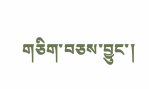གཅིག་བཅས་བྱུང་།